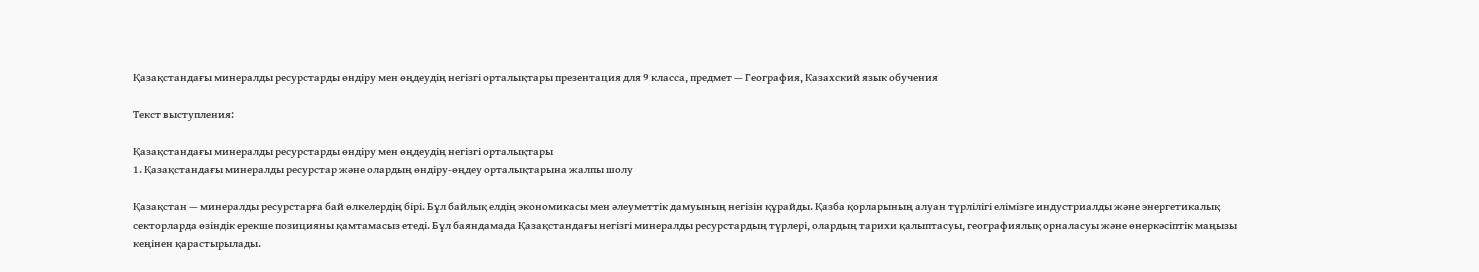Қазақстандағы минералды ресурстарды өндіру мен өңдеудің негізгі орталықтары презентация для 9 класса, предмет — География, Казахский язык обучения

Текст выступления:

Қазақстандағы минералды ресурстарды өндіру мен өңдеудің негізгі орталықтары
1. Қазақстандағы минералды ресурстар және олардың өндіру-өңдеу орталықтарына жалпы шолу

Қазақстан — минералды ресурстарға бай өлкелердің бірі. Бұл байлық елдің экономикасы мен әлеуметтік дамуының негізін құрайды. Қазба қорларының алуан түрлілігі елімізге индустриалды және энергетикалық секторларда өзіндік ерекше позицияны қамтамасыз етеді. Бұл баяндамада Қазақстандағы негізгі минералды ресурстардың түрлері, олардың тарихи қалыптасуы, географиялық орналасуы және өнеркәсіптік маңызы кеңінен қарастырылады.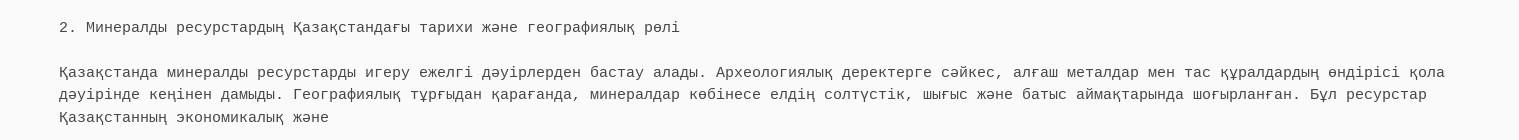2. Минералды ресурстардың Қазақстандағы тарихи және географиялық рөлі

Қазақстанда минералды ресурстарды игеру ежелгі дәуірлерден бастау алады. Археологиялық деректерге сәйкес, алғаш металдар мен тас құралдардың өндірісі қола дәуірінде кеңінен дамыды. Географиялық тұрғыдан қарағанда, минералдар көбінесе елдің солтүстік, шығыс және батыс аймақтарында шоғырланған. Бұл ресурстар Қазақстанның экономикалық және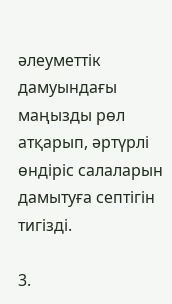әлеуметтік дамуындағы маңызды рөл атқарып, әртүрлі өндіріс салаларын дамытуға септігін тигізді.

3.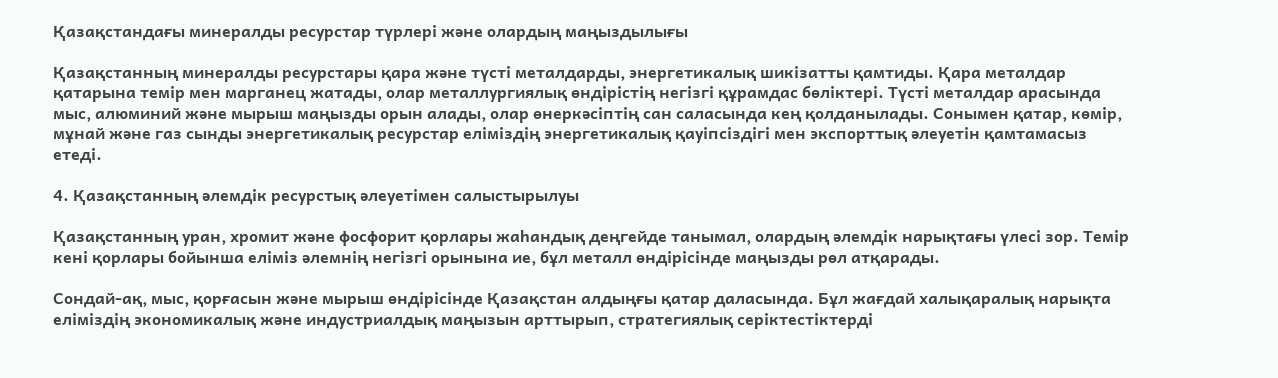Қазақстандағы минералды ресурстар түрлері және олардың маңыздылығы

Қазақстанның минералды ресурстары қара және түсті металдарды, энергетикалық шикізатты қамтиды. Қара металдар қатарына темір мен марганец жатады, олар металлургиялық өндірістің негізгі құрамдас бөліктері. Түсті металдар арасында мыс, алюминий және мырыш маңызды орын алады, олар өнеркәсіптің сан саласында кең қолданылады. Сонымен қатар, көмір, мұнай және газ сынды энергетикалық ресурстар еліміздің энергетикалық қауіпсіздігі мен экспорттық әлеуетін қамтамасыз етеді.

4. Қазақстанның әлемдік ресурстық әлеуетімен салыстырылуы

Қазақстанның уран, хромит және фосфорит қорлары жаһандық деңгейде танымал, олардың әлемдік нарықтағы үлесі зор. Темір кені қорлары бойынша еліміз әлемнің негізгі орынына ие, бұл металл өндірісінде маңызды рөл атқарады.

Сондай-ақ, мыс, қорғасын және мырыш өндірісінде Қазақстан алдыңғы қатар даласында. Бұл жағдай халықаралық нарықта еліміздің экономикалық және индустриалдық маңызын арттырып, стратегиялық серіктестіктерді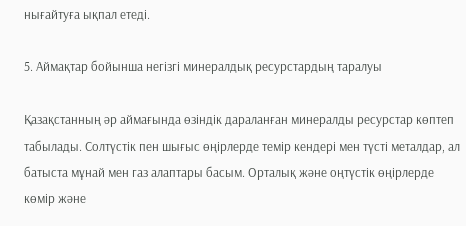нығайтуға ықпал етеді.

5. Аймақтар бойынша негізгі минералдық ресурстардың таралуы

Қазақстанның әр аймағында өзіндік дараланған минералды ресурстар көптеп табылады. Солтүстік пен шығыс өңірлерде темір кендері мен түсті металдар, ал батыста мұнай мен газ алаптары басым. Орталық және оңтүстік өңірлерде көмір және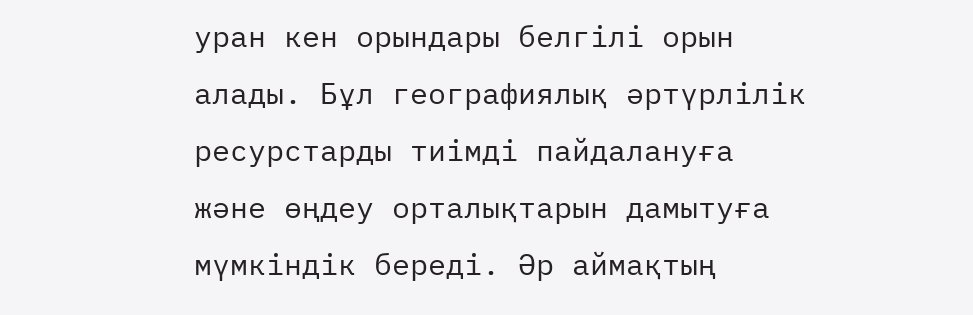уран кен орындары белгілі орын алады. Бұл географиялық әртүрлілік ресурстарды тиімді пайдалануға және өңдеу орталықтарын дамытуға мүмкіндік береді. Әр аймақтың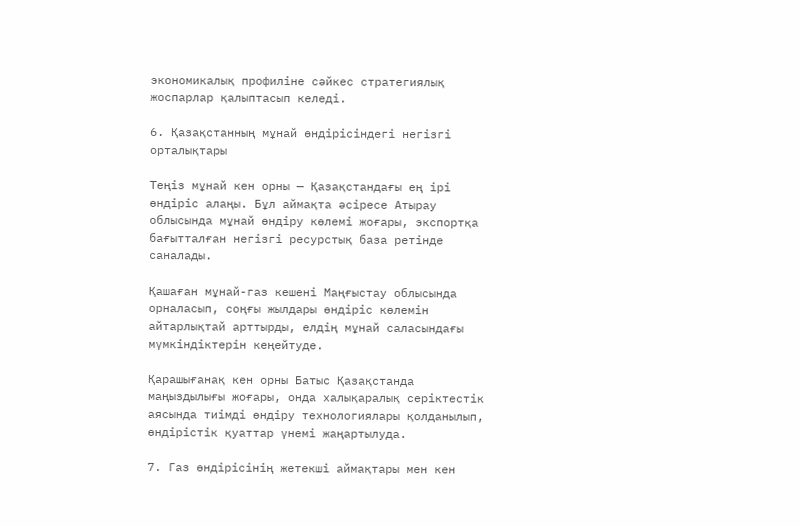экономикалық профиліне сәйкес стратегиялық жоспарлар қалыптасып келеді.

6. Қазақстанның мұнай өндірісіндегі негізгі орталықтары

Теңіз мұнай кен орны — Қазақстандағы ең ірі өндіріс алаңы. Бұл аймақта әсіресе Атырау облысында мұнай өндіру көлемі жоғары, экспортқа бағытталған негізгі ресурстық база ретінде саналады.

Қашаған мұнай-газ кешені Маңғыстау облысында орналасып, соңғы жылдары өндіріс көлемін айтарлықтай арттырды, елдің мұнай саласындағы мүмкіндіктерін кеңейтуде.

Қарашығанақ кен орны Батыс Қазақстанда маңыздылығы жоғары, онда халықаралық серіктестік аясында тиімді өндіру технологиялары қолданылып, өндірістік қуаттар үнемі жаңартылуда.

7. Газ өндірісінің жетекші аймақтары мен кен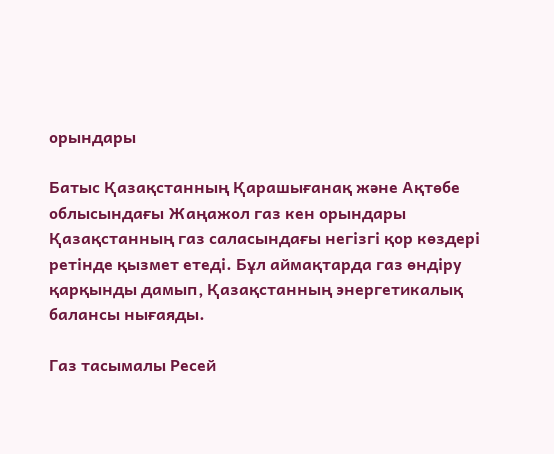орындары

Батыс Қазақстанның Қарашығанақ және Ақтөбе облысындағы Жаңажол газ кен орындары Қазақстанның газ саласындағы негізгі қор көздері ретінде қызмет етеді. Бұл аймақтарда газ өндіру қарқынды дамып, Қазақстанның энергетикалық балансы нығаяды.

Газ тасымалы Ресей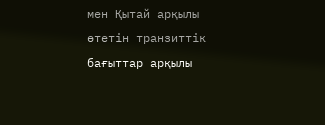мен Қытай арқылы өтетін транзиттік бағыттар арқылы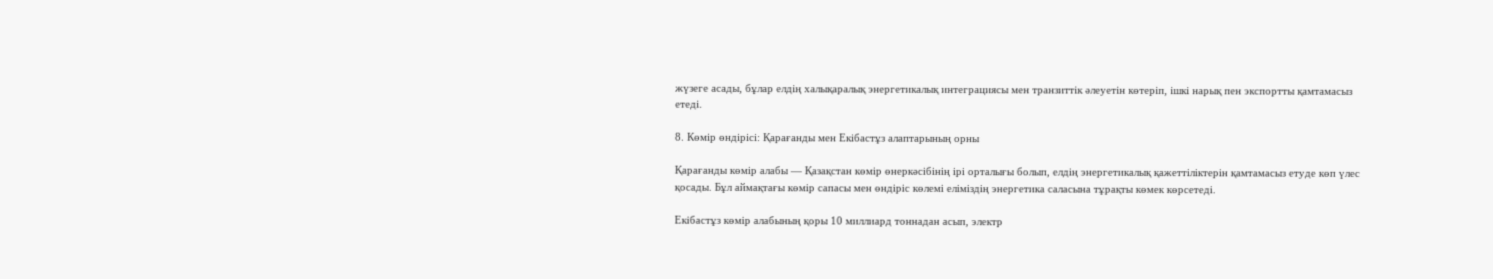жүзеге асады, бұлар елдің халықаралық энергетикалық интеграциясы мен транзиттік әлеуетін көтеріп, ішкі нарық пен экспортты қамтамасыз етеді.

8. Көмір өндірісі: Қарағанды мен Екібастұз алаптарының орны

Қарағанды көмір алабы — Қазақстан көмір өнеркәсібінің ірі орталығы болып, елдің энергетикалық қажеттіліктерін қамтамасыз етуде көп үлес қосады. Бұл аймақтағы көмір сапасы мен өндіріс көлемі еліміздің энергетика саласына тұрақты көмек көрсетеді.

Екібастұз көмір алабының қоры 10 миллиард тоннадан асып, электр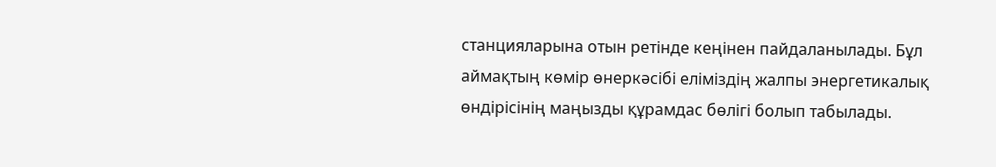станцияларына отын ретінде кеңінен пайдаланылады. Бұл аймақтың көмір өнеркәсібі еліміздің жалпы энергетикалық өндірісінің маңызды құрамдас бөлігі болып табылады.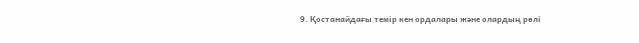9. Қостанайдағы темір кен ордалары және олардың рөлі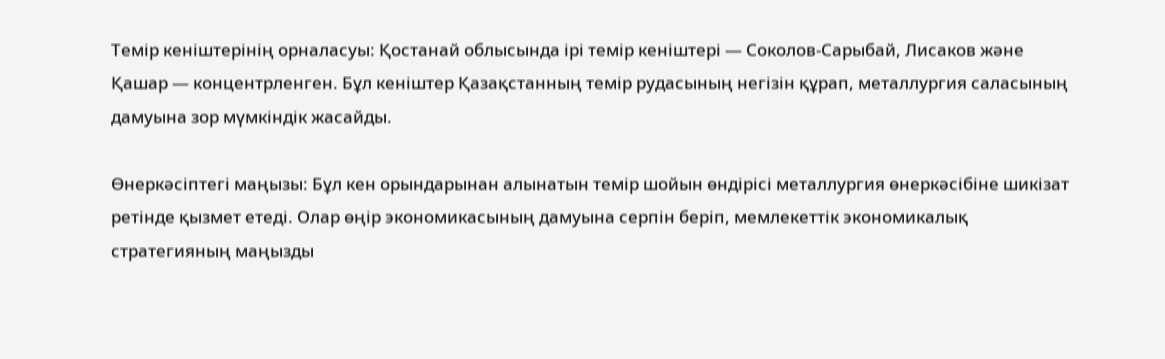Темір кеніштерінің орналасуы: Қостанай облысында ірі темір кеніштері — Соколов-Сарыбай, Лисаков және Қашар — концентрленген. Бұл кеніштер Қазақстанның темір рудасының негізін құрап, металлургия саласының дамуына зор мүмкіндік жасайды.

Өнеркәсіптегі маңызы: Бұл кен орындарынан алынатын темір шойын өндірісі металлургия өнеркәсібіне шикізат ретінде қызмет етеді. Олар өңір экономикасының дамуына серпін беріп, мемлекеттік экономикалық стратегияның маңызды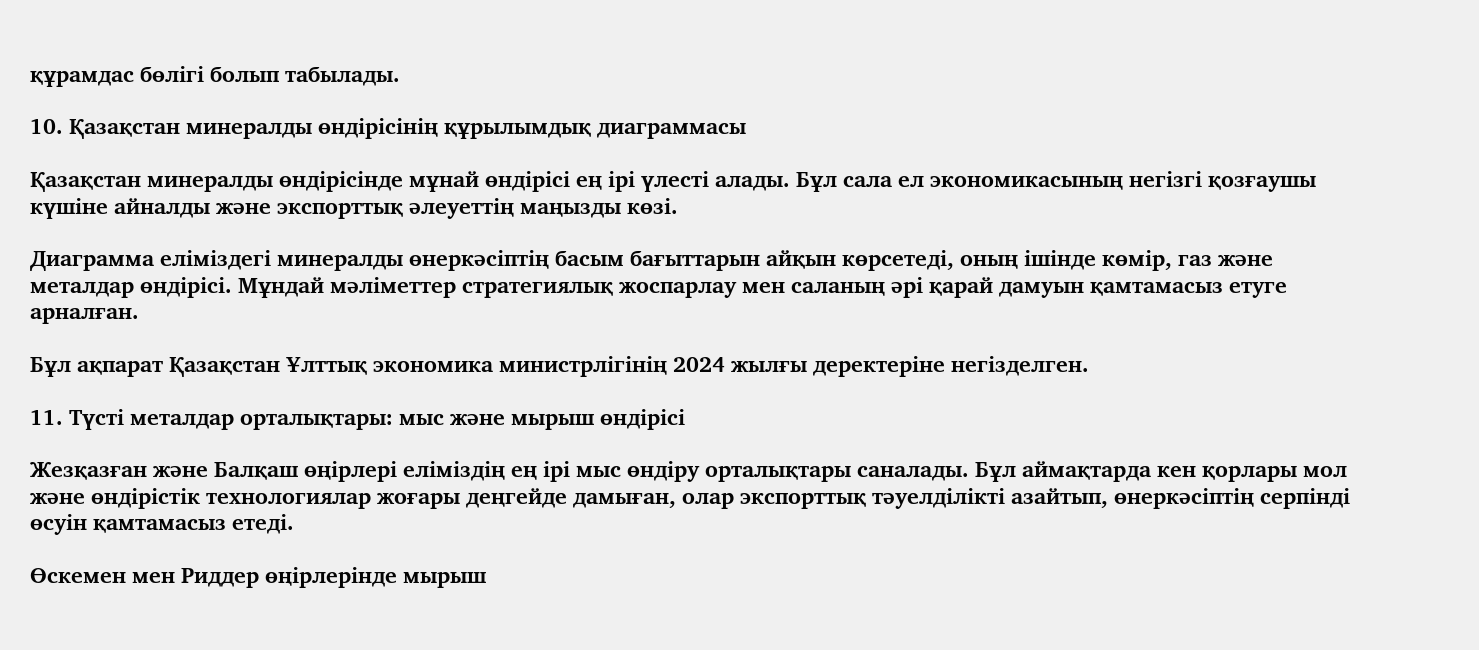құрамдас бөлігі болып табылады.

10. Қазақстан минералды өндірісінің құрылымдық диаграммасы

Қазақстан минералды өндірісінде мұнай өндірісі ең ірі үлесті алады. Бұл сала ел экономикасының негізгі қозғаушы күшіне айналды және экспорттық әлеуеттің маңызды көзі.

Диаграмма еліміздегі минералды өнеркәсіптің басым бағыттарын айқын көрсетеді, оның ішінде көмір, газ және металдар өндірісі. Мұндай мәліметтер стратегиялық жоспарлау мен саланың әрі қарай дамуын қамтамасыз етуге арналған.

Бұл ақпарат Қазақстан Ұлттық экономика министрлігінің 2024 жылғы деректеріне негізделген.

11. Түсті металдар орталықтары: мыс және мырыш өндірісі

Жезқазған және Балқаш өңірлері еліміздің ең ірі мыс өндіру орталықтары саналады. Бұл аймақтарда кен қорлары мол және өндірістік технологиялар жоғары деңгейде дамыған, олар экспорттық тәуелділікті азайтып, өнеркәсіптің серпінді өсуін қамтамасыз етеді.

Өскемен мен Риддер өңірлерінде мырыш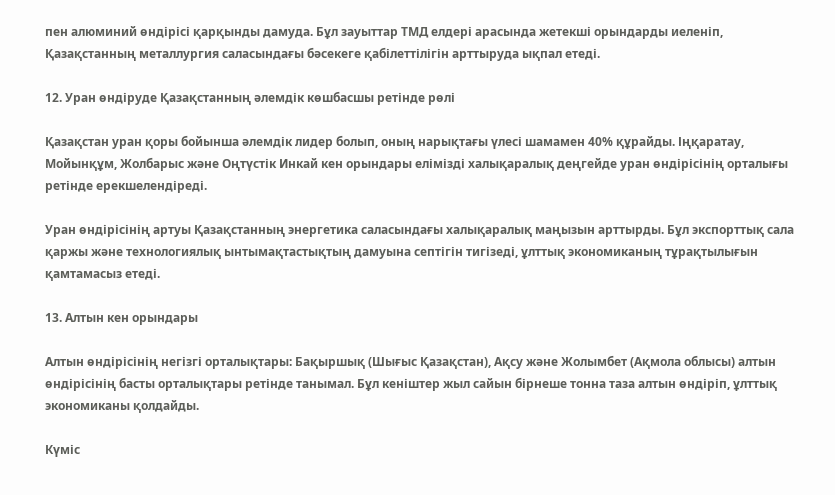пен алюминий өндірісі қарқынды дамуда. Бұл зауыттар ТМД елдері арасында жетекші орындарды иеленіп, Қазақстанның металлургия саласындағы бәсекеге қабілеттілігін арттыруда ықпал етеді.

12. Уран өндіруде Қазақстанның әлемдік көшбасшы ретінде рөлі

Қазақстан уран қоры бойынша әлемдік лидер болып, оның нарықтағы үлесі шамамен 40% құрайды. Іңқаратау, Мойынқұм, Жолбарыс және Оңтүстік Инкай кен орындары елімізді халықаралық деңгейде уран өндірісінің орталығы ретінде ерекшелендіреді.

Уран өндірісінің артуы Қазақстанның энергетика саласындағы халықаралық маңызын арттырды. Бұл экспорттық сала қаржы және технологиялық ынтымақтастықтың дамуына септігін тигізеді, ұлттық экономиканың тұрақтылығын қамтамасыз етеді.

13. Алтын кен орындары

Алтын өндірісінің негізгі орталықтары: Бақыршық (Шығыс Қазақстан), Ақсу және Жолымбет (Ақмола облысы) алтын өндірісінің басты орталықтары ретінде танымал. Бұл кеніштер жыл сайын бірнеше тонна таза алтын өндіріп, ұлттық экономиканы қолдайды.

Күміс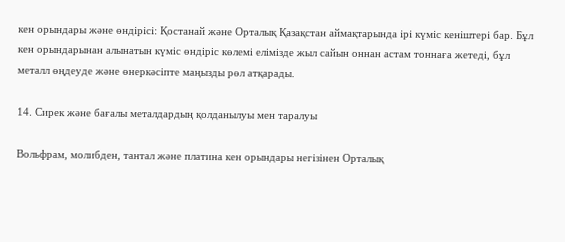кен орындары және өндірісі: Қостанай және Орталық Қазақстан аймақтарында ірі күміс кеніштері бар. Бұл кен орындарынан алынатын күміс өндіріс көлемі елімізде жыл сайын оннан астам тоннаға жетеді, бұл металл өңдеуде және өнеркәсіпте маңызды рөл атқарады.

14. Сирек және бағалы металдардың қолданылуы мен таралуы

Вольфрам, молибден, тантал және платина кен орындары негізінен Орталық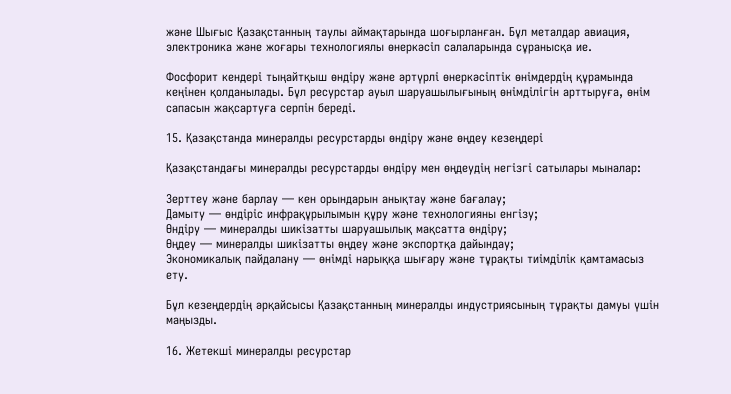және Шығыс Қазақстанның таулы аймақтарында шоғырланған. Бұл металдар авиация, электроника және жоғары технологиялы өнеркәсіп салаларында сұранысқа ие.

Фосфорит кендері тыңайтқыш өндіру және әртүрлі өнеркәсіптік өнімдердің құрамында кеңінен қолданылады. Бұл ресурстар ауыл шаруашылығының өнімділігін арттыруға, өнім сапасын жақсартуға серпін береді.

15. Қазақстанда минералды ресурстарды өндіру және өңдеу кезеңдері

Қазақстандағы минералды ресурстарды өндіру мен өңдеудің негізгі сатылары мыналар:

Зерттеу және барлау — кен орындарын анықтау және бағалау;
Дамыту — өндіріс инфрақұрылымын құру және технологияны енгізу;
Өндіру — минералды шикізатты шаруашылық мақсатта өндіру;
Өңдеу — минералды шикізатты өңдеу және экспортқа дайындау;
Экономикалық пайдалану — өнімді нарыққа шығару және тұрақты тиімділік қамтамасыз ету.

Бұл кезеңдердің әрқайсысы Қазақстанның минералды индустриясының тұрақты дамуы үшін маңызды.

16. Жетекші минералды ресурстар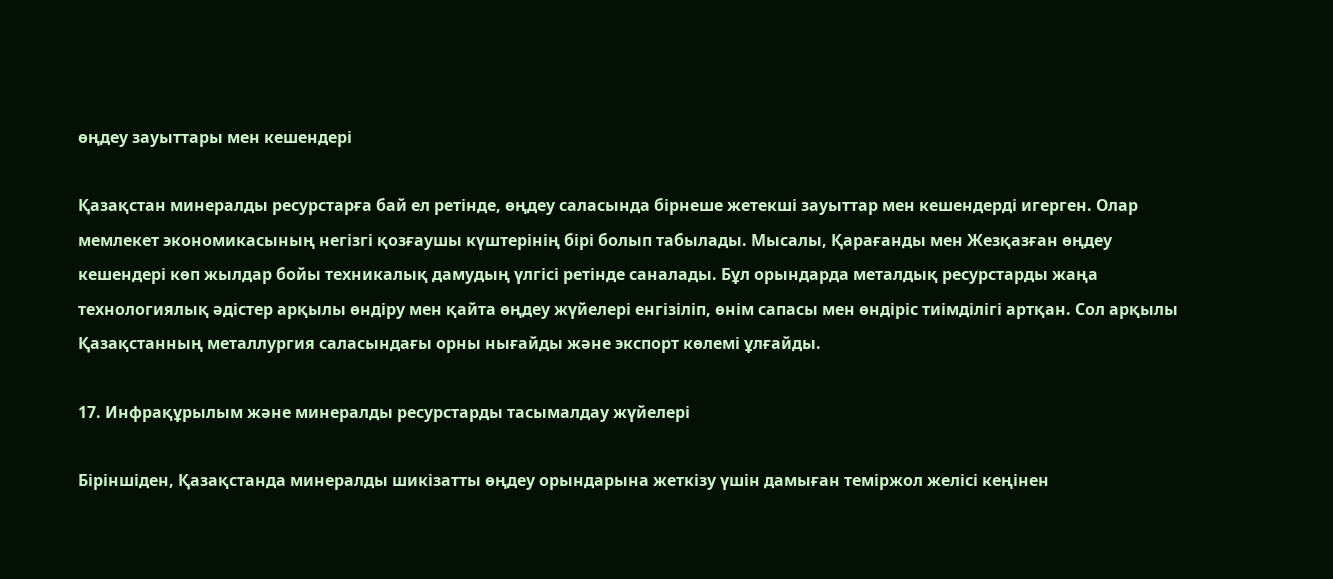өңдеу зауыттары мен кешендері

Қазақстан минералды ресурстарға бай ел ретінде, өңдеу саласында бірнеше жетекші зауыттар мен кешендерді игерген. Олар мемлекет экономикасының негізгі қозғаушы күштерінің бірі болып табылады. Мысалы, Қарағанды мен Жезқазған өңдеу кешендері көп жылдар бойы техникалық дамудың үлгісі ретінде саналады. Бұл орындарда металдық ресурстарды жаңа технологиялық әдістер арқылы өндіру мен қайта өңдеу жүйелері енгізіліп, өнім сапасы мен өндіріс тиімділігі артқан. Сол арқылы Қазақстанның металлургия саласындағы орны нығайды және экспорт көлемі ұлғайды.

17. Инфрақұрылым және минералды ресурстарды тасымалдау жүйелері

Біріншіден, Қазақстанда минералды шикізатты өңдеу орындарына жеткізу үшін дамыған теміржол желісі кеңінен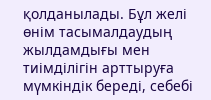қолданылады. Бұл желі өнім тасымалдаудың жылдамдығы мен тиімділігін арттыруға мүмкіндік береді, себебі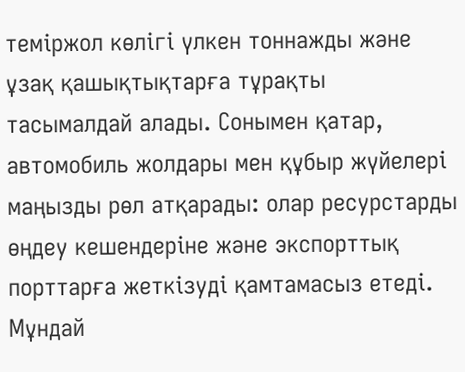теміржол көлігі үлкен тоннажды және ұзақ қашықтықтарға тұрақты тасымалдай алады. Сонымен қатар, автомобиль жолдары мен құбыр жүйелері маңызды рөл атқарады: олар ресурстарды өңдеу кешендеріне және экспорттық порттарға жеткізуді қамтамасыз етеді. Мұндай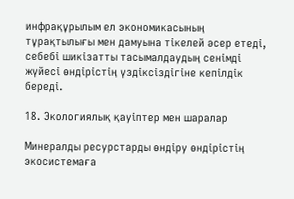инфрақұрылым ел экономикасының тұрақтылығы мен дамуына тікелей әсер етеді, себебі шикізатты тасымалдаудың сенімді жүйесі өндірістің үздіксіздігіне кепілдік береді.

18. Экологиялық қауіптер мен шаралар

Минералды ресурстарды өндіру өндірістің экосистемаға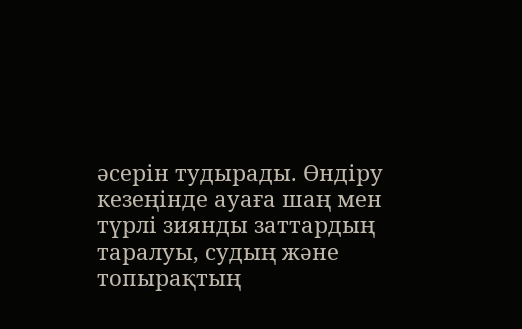әсерін тудырады. Өндіру кезеңінде ауаға шаң мен түрлі зиянды заттардың таралуы, судың және топырақтың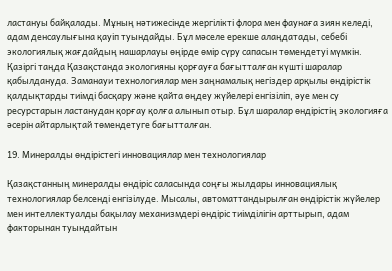ластануы байқалады. Мұның нәтижесінде жергілікті флора мен фаунаға зиян келеді, адам денсаулығына қауіп туындайды. Бұл мәселе ерекше алаңдатады, себебі экологиялық жағдайдың нашарлауы өңірде өмір сүру сапасын төмендетуі мүмкін. Қазіргі таңда Қазақстанда экологияны қорғауға бағытталған күшті шаралар қабылдануда. Заманауи технологиялар мен заңнамалық негіздер арқылы өндірістік қалдықтарды тиімді басқару және қайта өңдеу жүйелері енгізіліп, әуе мен су ресурстарын ластанудан қорғау қолға алынып отыр. Бұл шаралар өндірістің экологияға әсерін айтарлықтай төмендетуге бағытталған.

19. Минералды өндірістегі инновациялар мен технологиялар

Қазақстанның минералды өндіріс саласында соңғы жылдары инновациялық технологиялар белсенді енгізілуде. Мысалы, автоматтандырылған өндірістік жүйелер мен интеллектуалды бақылау механизмдері өндіріс тиімділігін арттырып, адам факторынан туындайтын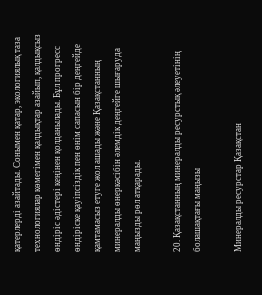қатерлерді азайтады. Сонымен қатар, экологиялық таза технологиялар көмегімен қалдықтар азайып, қалдықсыз өндіріс әдістері кеңінен қолданылады. Бұл прогресс өндіріске қауіпсіздік пен өнім сапасын бір деңгейде қамтамасыз етуге жол ашады және Қазақстанның минералды өнеркәсібін әлемдік деңгейге шығаруда маңызды рөл атқарады.

20. Қазақстанның минералды ресурстық әлеуетінің болашақтағы маңызы

Минералды ресурстар Қазақстан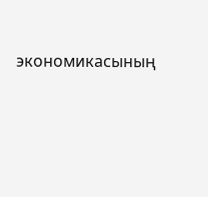экономикасының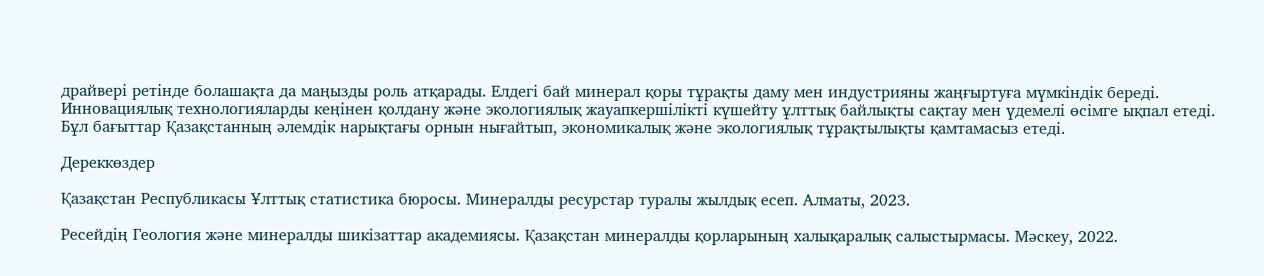драйвері ретінде болашақта да маңызды роль атқарады. Елдегі бай минерал қоры тұрақты даму мен индустрияны жаңғыртуға мүмкіндік береді. Инновациялық технологияларды кеңінен қолдану және экологиялық жауапкершілікті күшейту ұлттық байлықты сақтау мен үдемелі өсімге ықпал етеді. Бұл бағыттар Қазақстанның әлемдік нарықтағы орнын нығайтып, экономикалық және экологиялық тұрақтылықты қамтамасыз етеді.

Дереккөздер

Қазақстан Республикасы Ұлттық статистика бюросы. Минералды ресурстар туралы жылдық есеп. Алматы, 2023.

Ресейдің Геология және минералды шикізаттар академиясы. Қазақстан минералды қорларының халықаралық салыстырмасы. Мәскеу, 2022.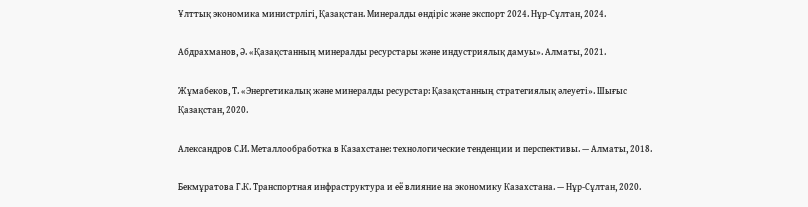Ұлттық экономика министрлігі, Қазақстан. Минералды өндіріс және экспорт 2024. Нұр-Сұлтан, 2024.

Абдрахманов, Ә. «Қазақстанның минералды ресурстары және индустриялық дамуы». Алматы, 2021.

Жұмабеков, Т. «Энергетикалық және минералды ресурстар: Қазақстанның стратегиялық әлеуеті». Шығыс Қазақстан, 2020.

Александров С.И. Металлообработка в Казахстане: технологические тенденции и перспективы. — Алматы, 2018.

Бекмұратова Г.К. Транспортная инфраструктура и её влияние на экономику Казахстана. — Нұр-Сұлтан, 2020.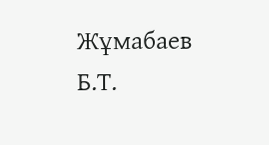Жұмабаев Б.Т.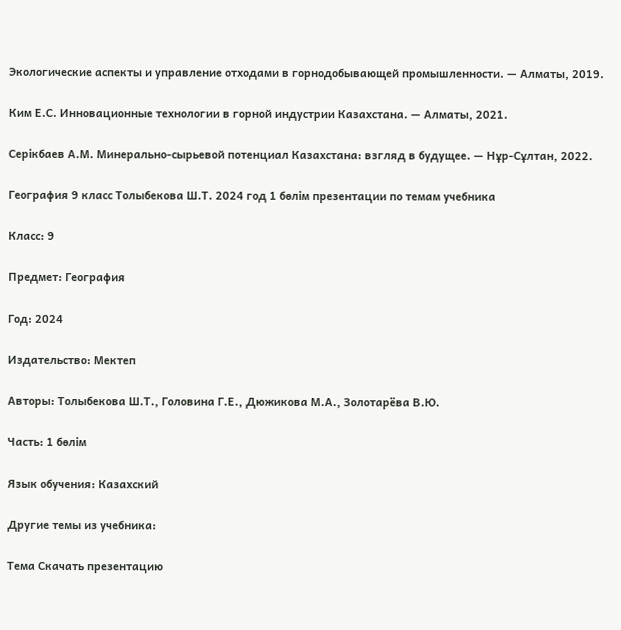Экологические аспекты и управление отходами в горнодобывающей промышленности. — Алматы, 2019.

Ким Е.С. Инновационные технологии в горной индустрии Казахстана. — Алматы, 2021.

Серікбаев А.М. Минерально-сырьевой потенциал Казахстана: взгляд в будущее. — Нұр-Сұлтан, 2022.

География 9 класс Толыбекова Ш.Т. 2024 год 1 бөлім презентации по темам учебника

Класс: 9

Предмет: География

Год: 2024

Издательство: Мектеп

Авторы: Толыбекова Ш.Т., Головина Г.Е., Дюжикова М.А., Золотарёва В.Ю.

Часть: 1 бөлім

Язык обучения: Казахский

Другие темы из учебника:

Тема Скачать презентацию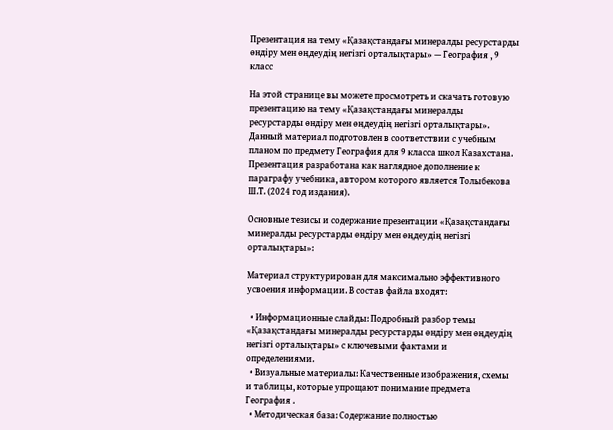Презентация на тему «Қазақстандағы минералды ресурстарды өндіру мен өңдеудің негізгі орталықтары» — География , 9 класс

На этой странице вы можете просмотреть и скачать готовую презентацию на тему «Қазақстандағы минералды ресурстарды өндіру мен өңдеудің негізгі орталықтары». Данный материал подготовлен в соответствии с учебным планом по предмету География для 9 класса школ Казахстана. Презентация разработана как наглядное дополнение к параграфу учебника, автором которого является Толыбекова Ш.Т. (2024 год издания).

Основные тезисы и содержание презентации «Қазақстандағы минералды ресурстарды өндіру мен өңдеудің негізгі орталықтары»:

Материал структурирован для максимально эффективного усвоения информации. В состав файла входят:

  • Информационные слайды: Подробный разбор темы «Қазақстандағы минералды ресурстарды өндіру мен өңдеудің негізгі орталықтары» с ключевыми фактами и определениями.
  • Визуальные материалы: Качественные изображения, схемы и таблицы, которые упрощают понимание предмета География .
  • Методическая база: Содержание полностью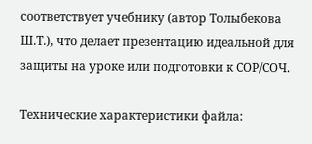соответствует учебнику (автор Толыбекова Ш.Т.), что делает презентацию идеальной для защиты на уроке или подготовки к СОР/СОЧ.

Технические характеристики файла: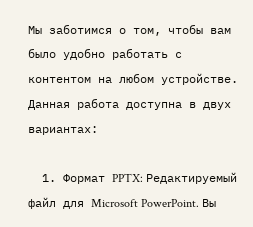Мы заботимся о том, чтобы вам было удобно работать с контентом на любом устройстве. Данная работа доступна в двух вариантах:

  1. Формат PPTX: Редактируемый файл для Microsoft PowerPoint. Вы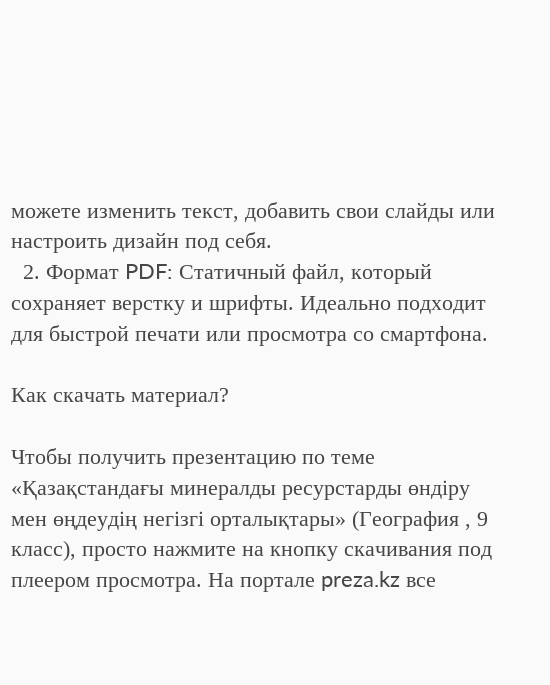можете изменить текст, добавить свои слайды или настроить дизайн под себя.
  2. Формат PDF: Статичный файл, который сохраняет верстку и шрифты. Идеально подходит для быстрой печати или просмотра со смартфона.

Как скачать материал?

Чтобы получить презентацию по теме «Қазақстандағы минералды ресурстарды өндіру мен өңдеудің негізгі орталықтары» (География , 9 класс), просто нажмите на кнопку скачивания под плеером просмотра. На портале preza.kz все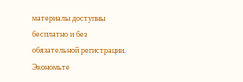материалы доступны бесплатно и без обязательной регистрации. Экономьте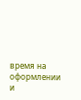время на оформлении и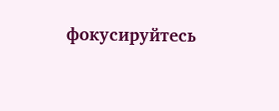фокусируйтесь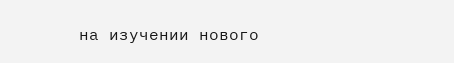на изучении нового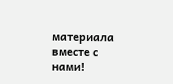материала вместе с нами!